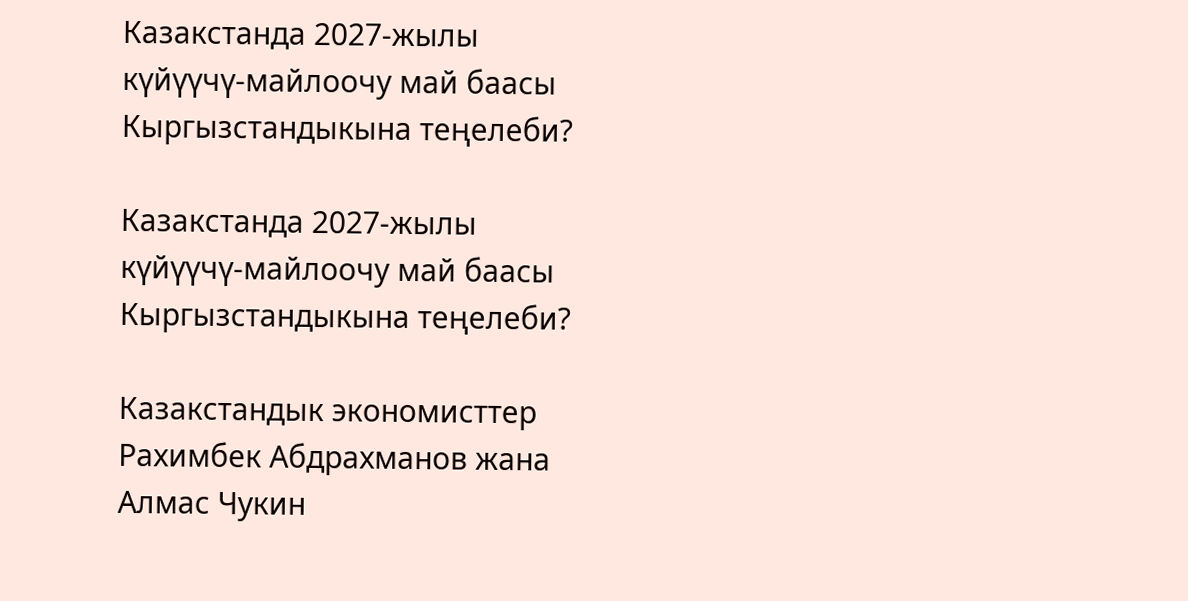Казакстанда 2027-жылы күйүүчү-майлоочу май баасы Кыргызстандыкына теңелеби?

Казакстанда 2027-жылы күйүүчү-майлоочу май баасы Кыргызстандыкына теңелеби?

Казакстандык экономисттер Рахимбек Абдрахманов жана Алмас Чукин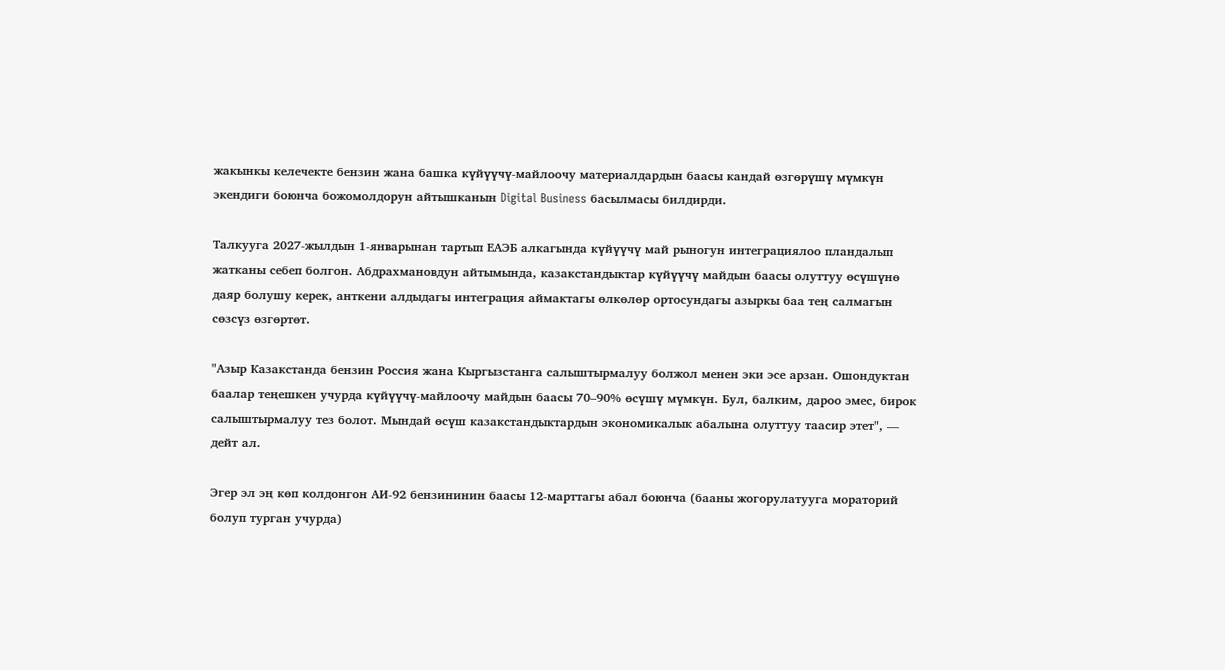жакынкы келечекте бензин жана башка күйүүчү-майлоочу материалдардын баасы кандай өзгөрүшү мүмкүн экендиги боюнча божомолдорун айтышканын Digital Business басылмасы билдирди.

Талкууга 2027-жылдын 1-январынан тартып ЕАЭБ алкагында күйүүчү май рыногун интеграциялоо пландалып жатканы себеп болгон. Абдрахмановдун айтымында, казакстандыктар күйүүчү майдын баасы олуттуу өсүшүнө даяр болушу керек, анткени алдыдагы интеграция аймактагы өлкөлөр ортосундагы азыркы баа тең салмагын сөзсүз өзгөртөт.

"Азыр Казакстанда бензин Россия жана Кыргызстанга салыштырмалуу болжол менен эки эсе арзан. Ошондуктан баалар теңешкен учурда күйүүчү-майлоочу майдын баасы 70–90% өсүшү мүмкүн. Бул, балким, дароо эмес, бирок салыштырмалуу тез болот. Мындай өсүш казакстандыктардын экономикалык абалына олуттуу таасир этет", — дейт ал.

Эгер эл эң көп колдонгон АИ-92 бензининин баасы 12-марттагы абал боюнча (бааны жогорулатууга мораторий болуп турган учурда)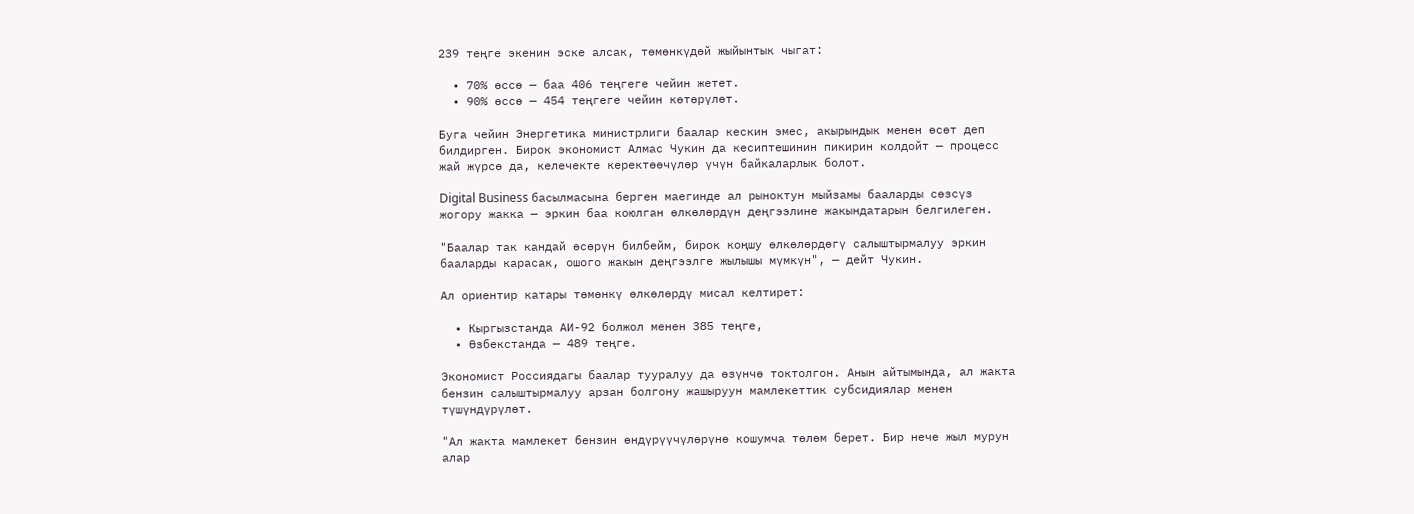239 теңге экенин эске алсак, төмөнкүдөй жыйынтык чыгат:

  • 70% өссө — баа 406 теңгеге чейин жетет.
  • 90% өссө — 454 теңгеге чейин көтөрүлөт.

Буга чейин Энергетика министрлиги баалар кескин эмес, акырындык менен өсөт деп билдирген. Бирок экономист Алмас Чукин да кесиптешинин пикирин колдойт — процесс жай жүрсө да, келечекте керектөөчүлөр үчүн байкаларлык болот.

Digital Business басылмасына берген маегинде ал рыноктун мыйзамы бааларды сөзсүз жогору жакка — эркин баа коюлган өлкөлөрдүн деңгээлине жакындатарын белгилеген.

"Баалар так кандай өсөрүн билбейм, бирок коңшу өлкөлөрдөгү салыштырмалуу эркин бааларды карасак, ошого жакын деңгээлге жылышы мүмкүн", — дейт Чукин.

Ал ориентир катары төмөнкү өлкөлөрдү мисал келтирет:

  • Кыргызстанда АИ-92 болжол менен 385 теңге,
  • Өзбекстанда — 489 теңге.

Экономист Россиядагы баалар тууралуу да өзүнчө токтолгон. Анын айтымында, ал жакта бензин салыштырмалуу арзан болгону жашыруун мамлекеттик субсидиялар менен түшүндүрүлөт.

"Ал жакта мамлекет бензин өндүрүүчүлөрүнө кошумча төлөм берет. Бир нече жыл мурун алар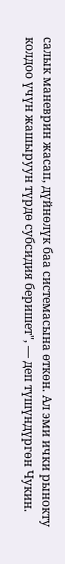салык маневрин жасап, дүйнөлүк баа системасына өткөн. Ал эми ички рынокту колдоо үчүн жашыруун түрдө субсидия беришет", — деп түшүндүргөн Чукин.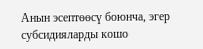Анын эсептөөсү боюнча, эгер субсидияларды кошо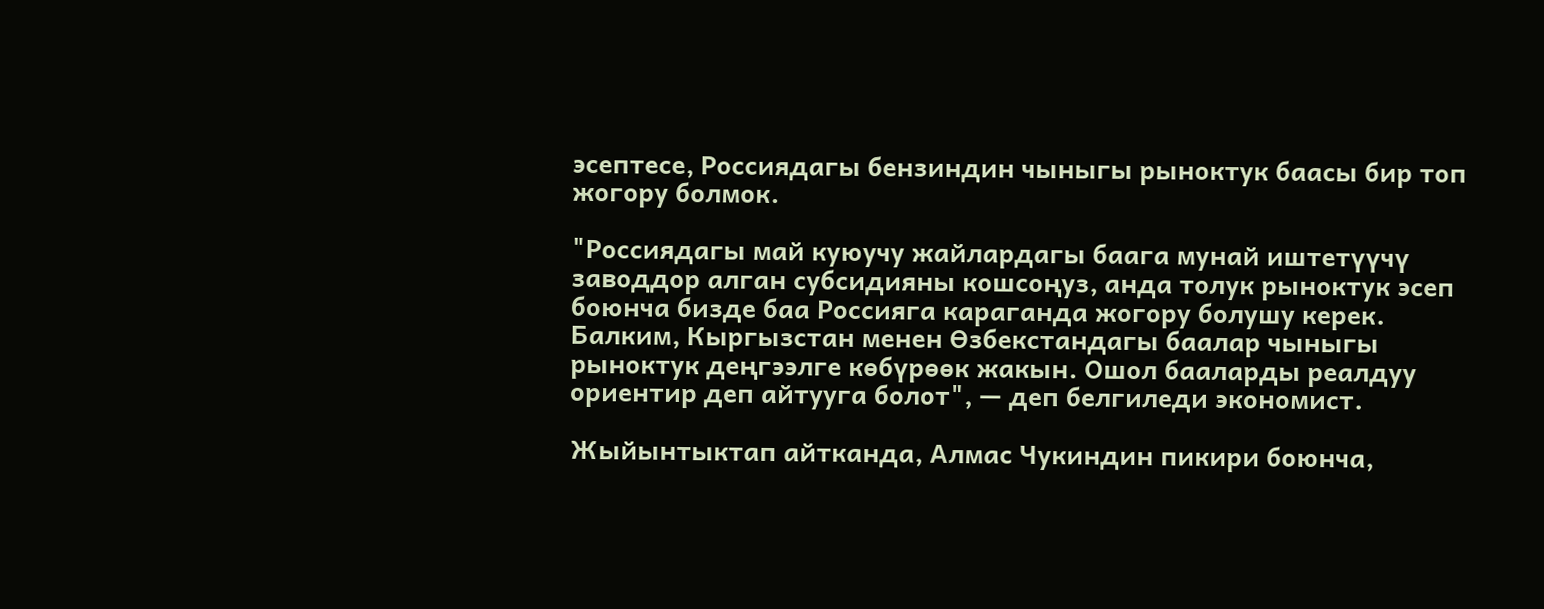эсептесе, Россиядагы бензиндин чыныгы рыноктук баасы бир топ жогору болмок.

"Россиядагы май куюучу жайлардагы баага мунай иштетүүчү заводдор алган субсидияны кошсоңуз, анда толук рыноктук эсеп боюнча бизде баа Россияга караганда жогору болушу керек. Балким, Кыргызстан менен Өзбекстандагы баалар чыныгы рыноктук деңгээлге көбүрөөк жакын. Ошол бааларды реалдуу ориентир деп айтууга болот", — деп белгиледи экономист.

Жыйынтыктап айтканда, Алмас Чукиндин пикири боюнча,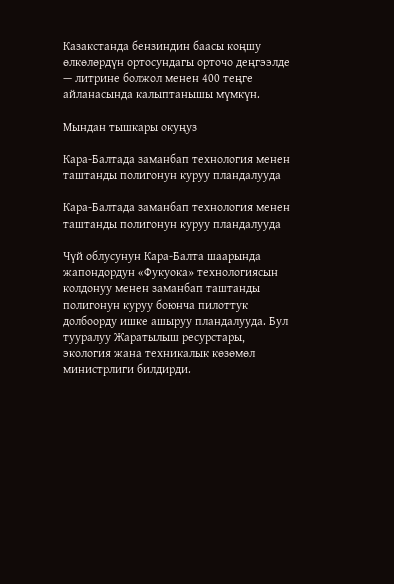Казакстанда бензиндин баасы коңшу өлкөлөрдүн ортосундагы орточо деңгээлде — литрине болжол менен 400 теңге айланасында калыптанышы мүмкүн.

Мындан тышкары окуңуз

Кара-Балтада заманбап технология менен таштанды полигонун куруу пландалууда

Кара-Балтада заманбап технология менен таштанды полигонун куруу пландалууда

Чүй облусунун Кара-Балта шаарында жапондордун «Фукуока» технологиясын колдонуу менен заманбап таштанды полигонун куруу боюнча пилоттук долбоорду ишке ашыруу пландалууда. Бул тууралуу Жаратылыш ресурстары, экология жана техникалык көзөмөл министрлиги билдирди.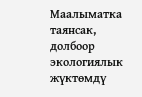Маалыматка таянсак, долбоор экологиялык жүктөмдү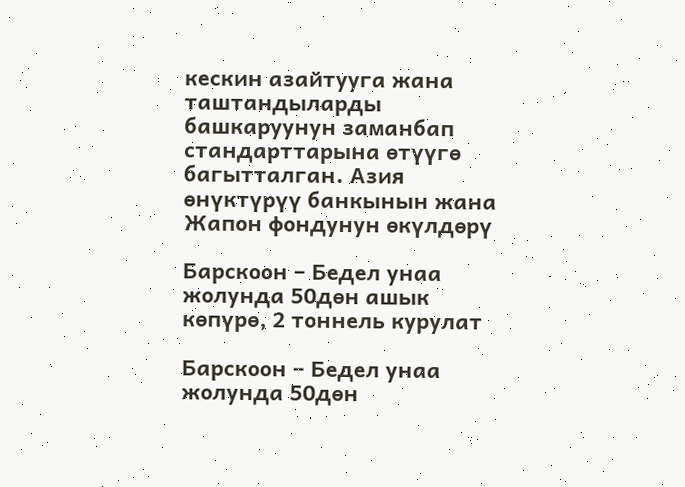кескин азайтууга жана таштандыларды башкаруунун заманбап стандарттарына өтүүгө багытталган. Азия өнүктүрүү банкынын жана Жапон фондунун өкүлдөрү

Барскоон – Бедел унаа жолунда 50дөн ашык көпүрө, 2 тоннель курулат

Барскоон – Бедел унаа жолунда 50дөн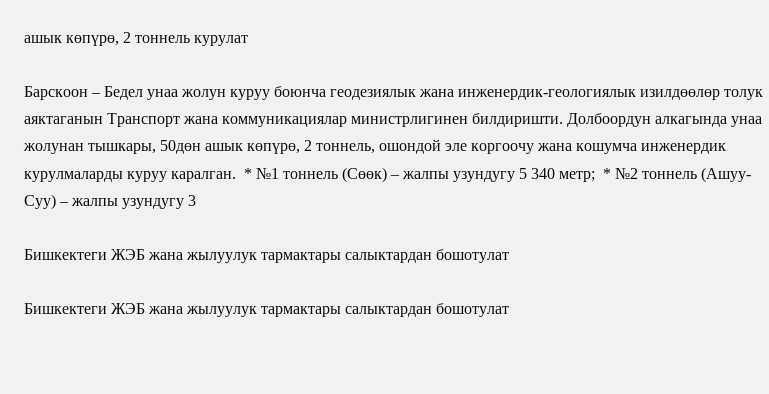ашык көпүрө, 2 тоннель курулат

Барскоон – Бедел унаа жолун куруу боюнча геодезиялык жана инженердик-геологиялык изилдөөлөр толук аяктаганын Транспорт жана коммуникациялар министрлигинен билдиришти. Долбоордун алкагында унаа жолунан тышкары, 50дөн ашык көпүрө, 2 тоннель, ошондой эле коргоочу жана кошумча инженердик курулмаларды куруу каралган.  * №1 тоннель (Сөөк) – жалпы узундугу 5 340 метр;  * №2 тоннель (Ашуу-Суу) – жалпы узундугу 3

Бишкектеги ЖЭБ жана жылуулук тармактары салыктардан бошотулат

Бишкектеги ЖЭБ жана жылуулук тармактары салыктардан бошотулат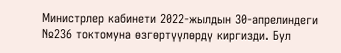Министрлер кабинети 2022-жылдын 30-апрелиндеги №236 токтомуна өзгөртүүлөрдү киргизди. Бул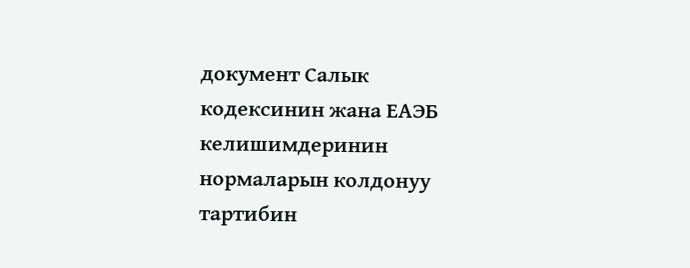документ Салык кодексинин жана ЕАЭБ келишимдеринин нормаларын колдонуу тартибин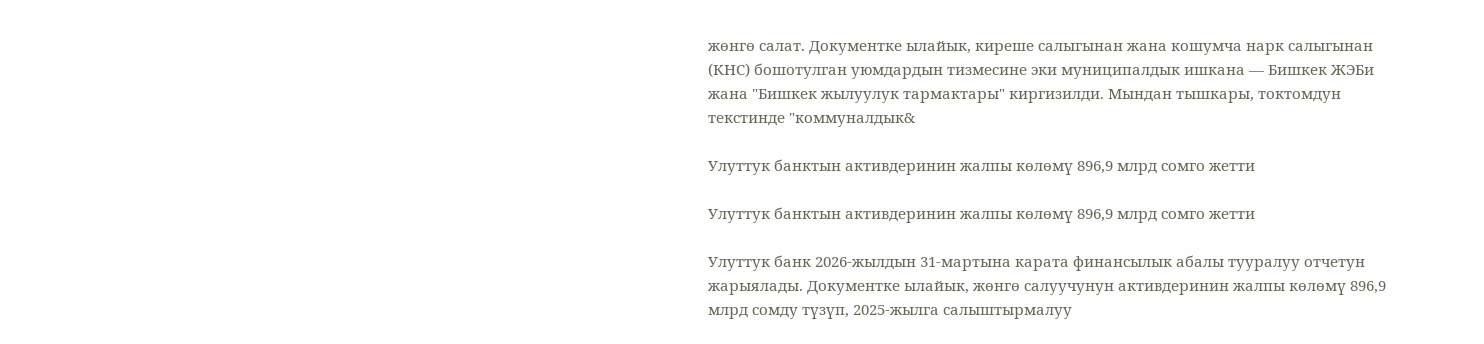жөнгө салат. Документке ылайык, киреше салыгынан жана кошумча нарк салыгынан (КНС) бошотулган уюмдардын тизмесине эки муниципалдык ишкана — Бишкек ЖЭБи жана "Бишкек жылуулук тармактары" киргизилди. Мындан тышкары, токтомдун текстинде "коммуналдык&

Улуттук банктын активдеринин жалпы көлөмү 896,9 млрд сомго жетти

Улуттук банктын активдеринин жалпы көлөмү 896,9 млрд сомго жетти

Улуттук банк 2026-жылдын 31-мартына карата финансылык абалы тууралуу отчетун жарыялады. Документке ылайык, жөнгө салуучунун активдеринин жалпы көлөмү 896,9 млрд сомду түзүп, 2025-жылга салыштырмалуу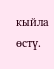кыйла өстү.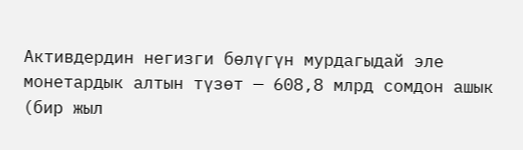Активдердин негизги бөлүгүн мурдагыдай эле монетардык алтын түзөт — 608,8 млрд сомдон ашык (бир жыл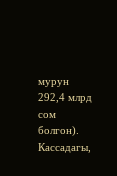мурун 292,4 млрд сом болгон). Кассадагы,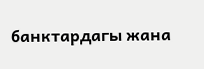банктардагы жана